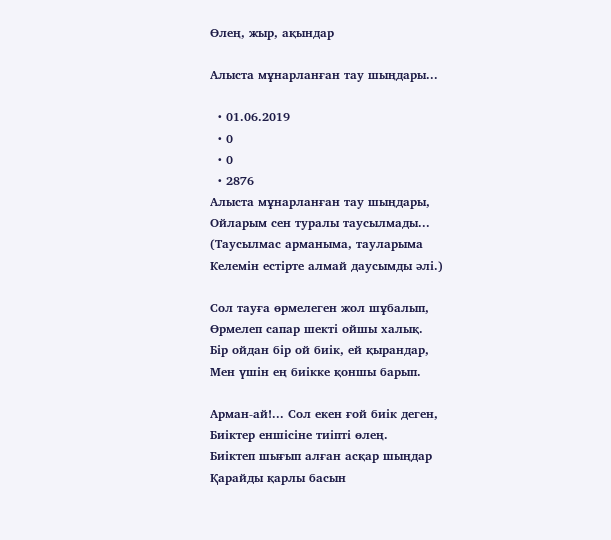Өлең, жыр, ақындар

Алыста мұнарланған тау шыңдары...

  • 01.06.2019
  • 0
  • 0
  • 2876
Алыста мұнарланған тау шыңдары,
Ойларым сен туралы таусылмады...
(Таусылмас арманыма, тауларыма
Келемін естірте алмай даусымды әлі.)

Сол тауға өрмелеген жол шұбалып,
Өрмелеп сапар шекті ойшы халық.
Бір ойдан бір ой биік, ей қырандар,
Мен үшін ең биікке қоншы барып.

Арман-ай!... Сол екен ғой биік деген,
Биіктер еншісіне тиіпті өлең.
Биіктеп шығып алған асқар шыңдар
Қарайды қарлы басын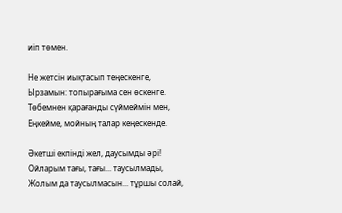иіп төмен.

Не жетсін иықтасып теңескенге,
Ырзамын: топырағыма сен өскенге.
Төбемнен қарағанды сүймеймін мен,
Еңкейме, мойның талар кеңескенде.

Әкетші екпінді жел, даусымды әрі!
Ойларым тағы, тағы... таусылмады,
Жолым да таусылмасын... тұршы солай,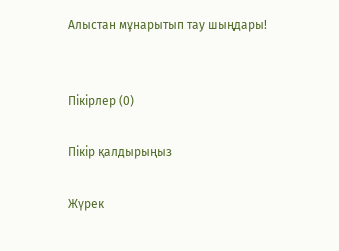Алыстан мұнарытып тау шыңдары!


Пікірлер (0)

Пікір қалдырыңыз

Жүрек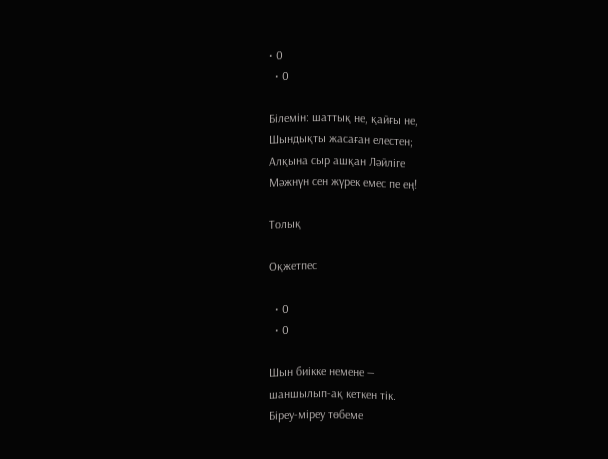• 0
  • 0

Білемін: шаттық не, қайғы не,
Шындықты жасаған елестен;
Алқына сыр ашқан Ләйліге
Мәжнүн сен жүрек емес пе ең!

Толық

Оқжетпес

  • 0
  • 0

Шын биікке немене —
шаншылып-ақ кеткен тік.
Біреу-міреу төбеме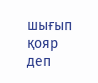шығып қояр деп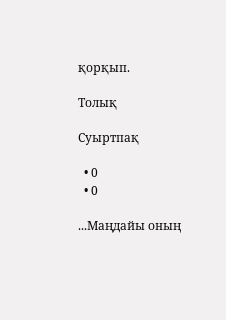қорқып.

Толық

Суыртпақ

  • 0
  • 0

...Маңдайы оның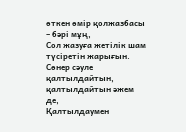өткен өмір қолжазбасы – бәрі мұң,
Сол жазуға жетілік шам түсіретін жарығын.
Сөнер сәуле қалтылдайтын, қалтылдайтын әжем де,
Қалтылдаумен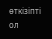өткізіпті ол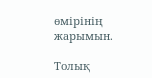өмірінің жарымын.

Толық